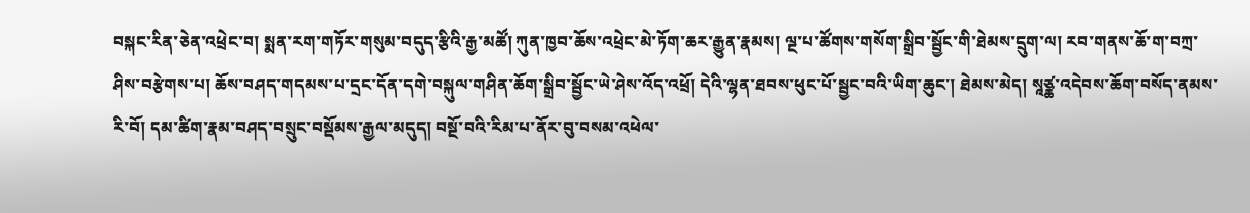བསྐང་རིན་ཅེན་འཕྲེང་བ། སྨན་རག་གཏོར་གསུམ་བདུད་རྩིའི་རྒྱ་མཚོ། ཀུན་ཁྱབ་ཆོས་འཕྲེང་མེ་ཏོག་ཆར་རྒྱུན་རྣམས། ལྔ་པ་ཚོགས་གསོག་སྒྲིབ་སྦྱོང་གི་ཐེམས་དྲུག་ལ། རབ་གནས་ཆོ་ག་བཀྲ་ཤིས་བརྩེགས་པ། ཆོས་བཤད་གདམས་པ་དྲང་དོན་དགེ་བསྐུལ་གཤིན་ཆོག་སྒྲིབ་སྦྱོང་ཡེ་ཤེས་འོད་འཕྲོ། དེའི་ལྷན་ཐབས་ཕུང་པོ་སྦྱང་བའི་ཡིག་ཆུང་། ཐེམས་མེད། སཱཙྪ་འདེབས་ཆོག་བསོད་ནམས་རི་བོ། དམ་ཚིག་རྣམ་བཤད་བསྲུང་བསྡོམས་རྒྱལ་མདུད། བསྔོ་བའི་རིམ་པ་ནོར་བུ་བསམ་འཕེལ་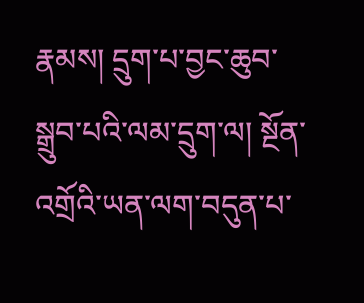རྣམས། དྲུག་པ་བྱང་ཆུབ་སྒྲུབ་པའི་ལམ་དྲུག་ལ། སྔོན་འགྲོའི་ཡན་ལག་བདུན་པ་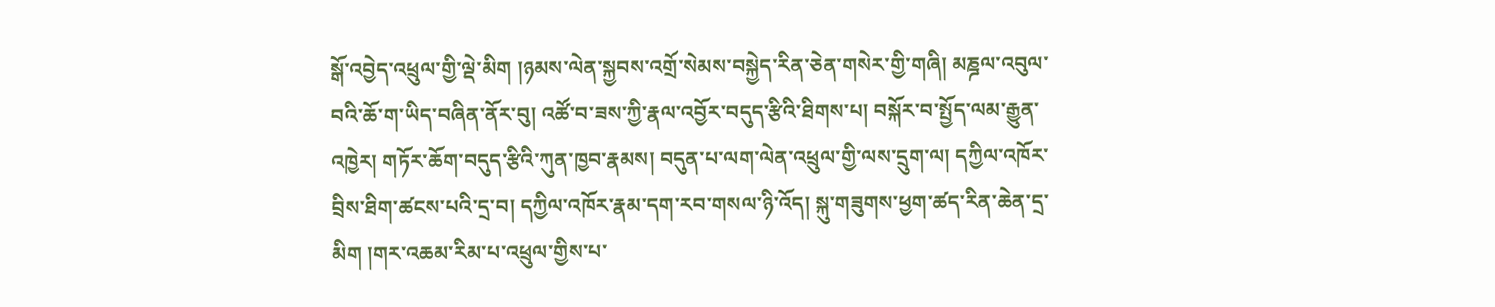སྒོ་འབྱེད་འཕྲུལ་གྱི་ལྡེ་མིག །ཉམས་ལེན་སྐྱབས་འགྲོ་སེམས་བསྐྱེད་རིན་ཅེན་གསེར་གྱི་གཞི། མཎྜལ་འབུལ་བའི་ཆོ་ག་ཡིད་བཞིན་ནོར་བུ། འཚོ་བ་ཟས་ཀྱི་རྣལ་འབྱོར་བདུད་རྩིའི་ཐིགས་པ། བསྐོར་བ་སྤྱོད་ལམ་རྒྱུན་འཁྱེར། གཏོར་ཆོག་བདུད་རྩིའི་ཀུན་ཁྱབ་རྣམས། བདུན་པ་ལག་ལེན་འཕྲུལ་གྱི་ལས་དྲུག་ལ། དཀྱིལ་འཁོར་བྲིས་ཐིག་ཚངས་པའི་དྲ་བ། དཀྱིལ་འཁོར་རྣམ་དག་རབ་གསལ་ཉི་འོད། སྐུ་གཟུགས་ཕྱག་ཚད་རིན་ཆེན་དྲ་མིག །གར་འཆམ་རིམ་པ་འཕྲུལ་གྱིས་པ་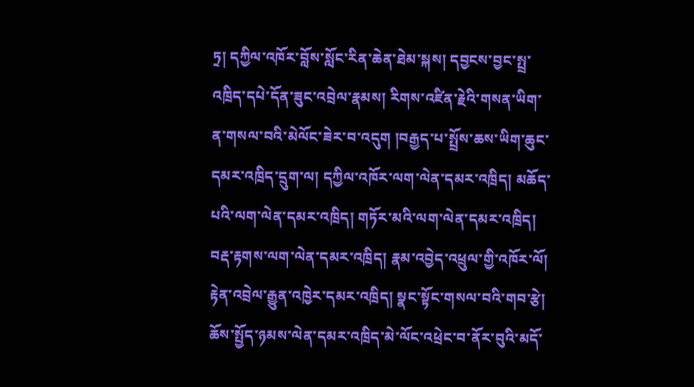ཏྲ། དཀྱིལ་འཁོར་བློས་སློང་རིན་ཆེན་ཐེམ་སྐས། དབྱངས་བྱང་སྤྲ་འཁྲིད་དཔེ་དོན་ཟུང་འབྲེལ་རྣམས། རིགས་འཛིན་རྗེའི་གསན་ཡིག་ན་གསལ་བའི་མེལོང་ཟེར་བ་འདུག །བརྒྱད་པ་སྤྲོས་ཆས་ཡིག་ཆུང་དམར་འཁྲིད་དྲུག་ལ། དཀྱིལ་འཁོར་ལག་ལེན་དམར་འཁྲིད། མཆོད་པའི་ལག་ལེན་དམར་འཁྲིད། གཏོར་མའི་ལག་ལེན་དམར་འཁྲིད། བརྡ་རྟགས་ལག་ལེན་དམར་འཁྲིད། རྣམ་འབྱེད་འཕྲུལ་གྱི་འཁོར་ལོ། རྟེན་འབྲེལ་རྒྱུན་འཁྱེར་དམར་འཁྲིད། སྣང་སྟོང་གསལ་བའི་གབ་རྩེ། ཆོས་སྤྱོད་ཉམས་ལེན་དམར་འཁྲིད་མེ་ལོང་འཕྲེང་བ་ནོར་བུའི་མདོ་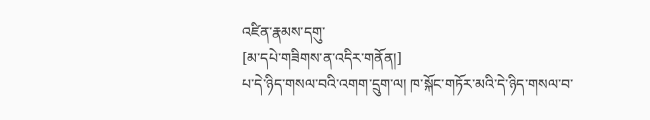འཛིན་རྣམས་དགུ་
[མ་དཔེ་གཟིགས་ན་འདིར་གནོན།]
པ་དེ་ཉིད་གསལ་བའི་འགག་དྲུག་ལ། ཁ་སྐོང་གཏོར་མའི་དེ་ཉིད་གསལ་བ་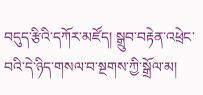བདུད་རྩིའི་དཀོར་མཛོད། སྒྲུབ་བརྟེན་འཕྲེང་བའི་དེ་ཉིད་གསལ་བ་སྔགས་ཀྱི་སྒྲོལ་མ།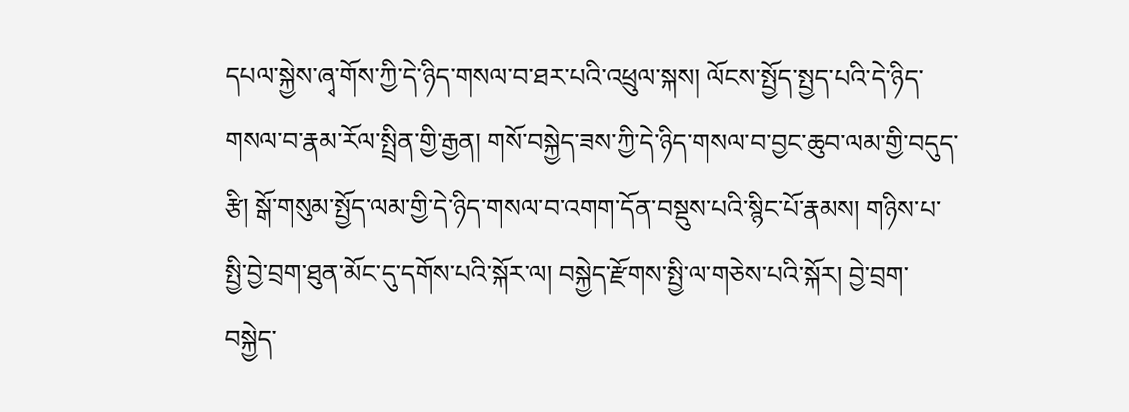དཔལ་སྐྱེས་ཞྭ་གོས་ཀྱི་དེ་ཉིད་གསལ་བ་ཐར་པའི་འཕྲུལ་སྐས། ལོངས་སྤྱོད་སྤྱད་པའི་དེ་ཉིད་གསལ་བ་རྣམ་རོལ་སྤྲིན་གྱི་རྒྱན། གསོ་བསྐྱེད་ཟས་ཀྱི་དེ་ཉིད་གསལ་བ་བྱང་ཆུབ་ལམ་གྱི་བདུད་རྩི། སྒོ་གསུམ་སྤྱོད་ལམ་གྱི་དེ་ཉིད་གསལ་བ་འགག་དོན་བསྡུས་པའི་སྙིང་པོ་རྣམས། གཉིས་པ་སྤྱི་བྱེ་བྲག་ཐུན་མོང་དུ་དགོས་པའི་སྐོར་ལ། བསྐྱེད་རྫོགས་སྤྱི་ལ་གཅེས་པའི་སྐོར། བྱེ་བྲག་བསྐྱེད་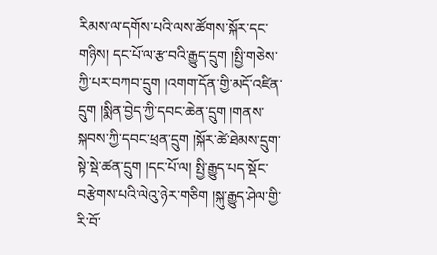རིམས་ལ་དགོས་པའི་ལས་ཚོགས་སྐོར་དང་གཉིས། དང་པོ་ལ་རྩ་བའི་རྒྱུད་དྲུག །སྤྱི་གཅེས་ཀྱི་པར་བཀབ་དྲུག །འགག་དོན་གྱི་མདོ་འཛིན་དྲུག །སྨིན་བྱེད་ཀྱི་དབང་ཆེན་དྲུག །གནས་སྐབས་ཀྱི་དབང་ཕྲན་དྲུག །སྐོར་ཚེ་ཐེམས་དྲུག་སྟེ་སྡེ་ཚན་དྲུག །དང་པོ་ལ། སྤྱི་རྒྱུད་པད་སྡོང་བརྩེགས་པའི་ལེའུ་ཉེར་གཅིག །སྐུ་རྒྱུད་ཤེལ་གྱི་རི་བོ་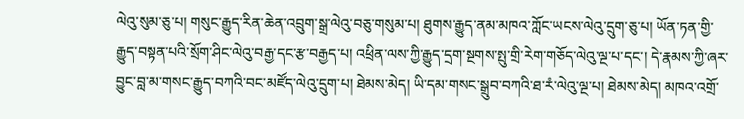ལེའུ་སུམ་ཅུ་པ། གསུང་རྒྱུད་རིན་ཆེན་འབྲུག་སྒྲ་ལེའུ་བཅུ་གསུམ་པ། ཐུགས་རྒྱུད་ནམ་མཁའ་ཀློང་ཡངས་ལེའུ་དྲུག་ཅུ་པ། ཡོན་ཏན་གྱི་རྒྱུད་བསྟན་པའི་སྲོག་ཤིང་ལེའུ་བརྒྱ་དང་རྩ་བརྒྱད་པ། འཕྲིན་ལས་ཀྱི་རྒྱུད་དྲག་སྔགས་སྤུ་གྲི་རེག་གཅོད་ལེའུ་ལྔ་པ་དང་། དེ་རྣམས་ཀྱི་ཞར་བྱུང་བླ་མ་གསང་རྒྱུད་བཀའི་བང་མཛོད་ལེའུ་དྲུག་པ། ཐེམས་མེད། ཡི་དམ་གསང་སྒྲུབ་བཀའི་ཐ་རཾ་ལེའུ་ལྔ་པ། ཐེམས་མེད། མཁའ་འགྲོ་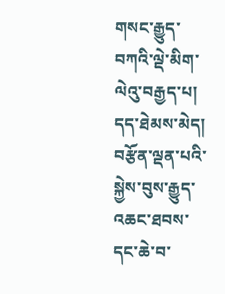གསང་རྒྱུད་བཀའི་ལྡེ་མིག་ལེའུ་བརྒྱད་པ། དད་ཐེམས་མེད། བརྩོན་ལྡན་པའི་སྐྱེས་བུས་རྒྱུད་འཆང་ཐབས་དང་ཆེ་བ་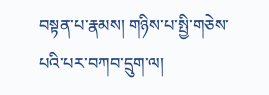བསྟན་པ་རྣམས། གཉིས་པ་སྤྱི་གཅེས་པའི་པར་བཀབ་དྲུག་ལ།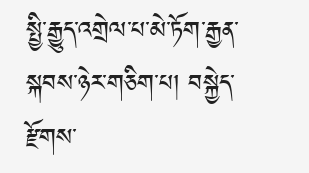སྤྱི་རྒྱུད་འགྲེལ་པ་མེ་ཏོག་རྒྱན་སྐབས་ཉེར་གཅིག་པ། བསྐྱེད་རྫོགས་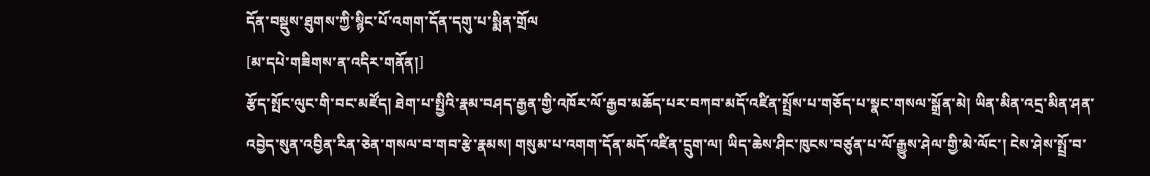དོན་བསྡུས་ཐུགས་ཀྱི་སྙིང་པོ་འགག་དོན་དགུ་པ་སྨིན་གྲོལ
[མ་དཔེ་གཟིགས་ན་འདིར་གནོན།]
རྩོད་སྤོང་ལུང་གི་བང་མཛོད། ཐེག་པ་སྤྱིའི་རྣམ་བཤད་རྒྱན་གྱི་འཁོར་ལོ་རྒྱབ་མཆོད་པར་བཀབ་མདོ་འཛིན་སྤྲོས་པ་གཅོད་པ་སྣང་གསལ་སྒྲོན་མེ། ཡིན་མིན་འདྲ་མིན་ཤན་འབྱེད་སུན་འབྱིན་རིན་ཅེན་གསལ་བ་གབ་རྩེ་རྣམས། གསུམ་པ་འགག་དོན་མདོ་འཛིན་དྲུག་ལ། ཡིད་ཆེས་ཤིང་ཁུངས་བཙུན་པ་ལོ་རྒྱུས་ཤེལ་གྱི་མེ་ལོང་། ངེས་ཤེས་སྤྲོ་བ་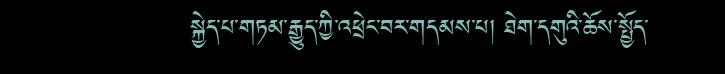སྐྱེད་པ་གཏམ་རྒྱུད་ཀྱི་འཕྲེང་བར་གདམས་པ། ཐེག་དགུའི་ཆོས་སྤྱོད་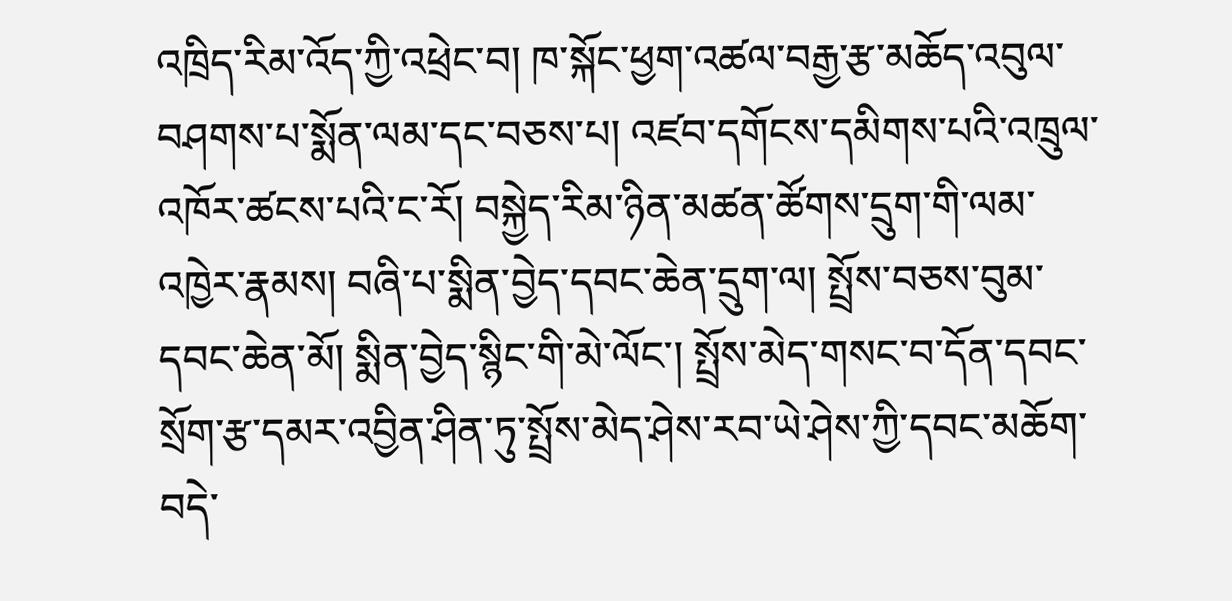འཁྲིད་རིམ་འོད་ཀྱི་འཕྲེང་བ། ཁ་སྐོང་ཕྱག་འཚལ་བརྒྱ་རྩ་མཆོད་འབུལ་བཤགས་པ་སྨོན་ལམ་དང་བཅས་པ། འཛབ་དགོངས་དམིགས་པའི་འཁྲུལ་འཁོར་ཚངས་པའི་ང་རོ། བསྐྱེད་རིམ་ཉིན་མཚན་ཚོགས་དྲུག་གི་ལམ་འཁྱེར་རྣམས། བཞི་པ་སྨིན་བྱེད་དབང་ཆེན་དྲུག་ལ། སྤྲོས་བཅས་བུམ་དབང་ཆེན་མོ། སྨིན་བྱེད་སྙིང་གི་མེ་ལོང་། སྤྲོས་མེད་གསང་བ་དོན་དབང་སྲོག་རྩ་དམར་འབྱིན་ཤིན་ཏུ་སྤྲོས་མེད་ཤེས་རབ་ཡེ་ཤེས་ཀྱི་དབང་མཆོག་བདེ་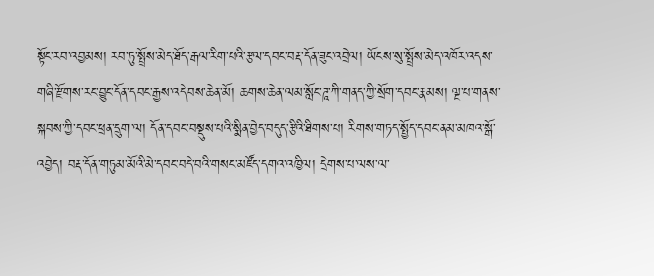སྟོང་རབ་འབྱམས། རབ་ཏུ་སྤྲོས་མེད་ཐོད་རྒལ་རིག་པའི་རྩལ་དབང་བརྡ་དོན་ཟུང་འབྲེལ། ཡོངས་སུ་སྤྲོས་མེད་འཁོར་འདས་གཞི་རྫོགས་རང་བྱུང་དོན་དབང་རྒྱས་འདེབས་ཆེན་མོ། ཆགས་ཆེན་ལམ་སློང་ཌཱ་ཀི་གནད་ཀྱི་སྲོག་དབང་རྣམས། ལྔ་པ་གནས་སྐབས་ཀྱི་དབང་ཕྲན་དྲུག་ལ། དོན་དབང་བསྡུས་པའི་སྨིན་བྱེད་བདུད་རྩིའི་ཐིགས་པ། རིགས་གཏད་སྤྱོད་དབང་ནམ་མཁའ་སྒོ་འབྱེད། བརྡ་དོན་གཏུམ་མོའི་མེ་དབང་བདེ་བའི་གསང་མཛོད་དགའ་འཁྱིལ། དྲེགས་པ་ལས་ལ་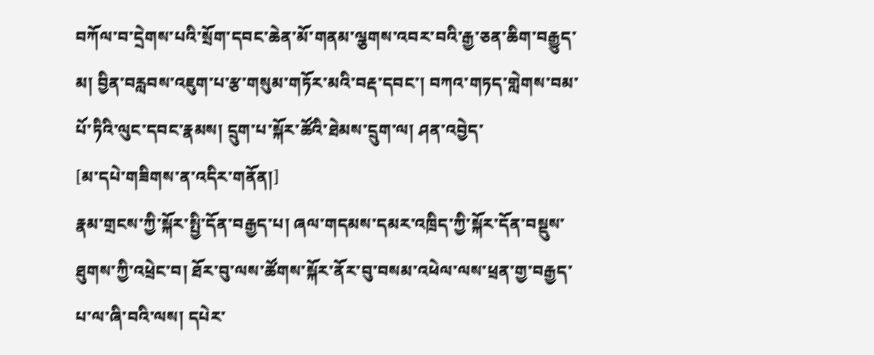བཀོལ་བ་དྲེགས་པའི་སྲོག་དབང་ཆེན་མོ་གནམ་ལྕགས་འབར་བའི་རྒྱ་ཅན་ཆིག་བརྒྱུད་མ། བྱིན་བརླབས་འཇུག་པ་རྩ་གསུམ་གཏོར་མའི་བརྡ་དབང་། བཀའ་གཏད་གླེགས་བམ་པོ་ཏིའི་ལུང་དབང་རྣམས། དྲུག་པ་སྐོར་ཚོའི་ཐེམས་དྲུག་ལ། ཤན་འབྱེད་
[མ་དཔེ་གཟིགས་ན་འདིར་གནོན།]
རྣམ་གྲངས་ཀྱི་སྐོར་སྤྱི་དོན་བརྒྱད་པ། ཞལ་གདམས་དམར་འཁྲིད་ཀྱི་སྐོར་དོན་བསྡུས་ཐུགས་ཀྱི་འཕྲེང་བ། ཐོར་བུ་ལས་ཚོགས་སྐོར་ནོར་བུ་བསམ་འཕེལ་ལས་ཕྲན་གྱ་བརྒྱད་པ་ལ་ཞི་བའི་ལས། དཔེར་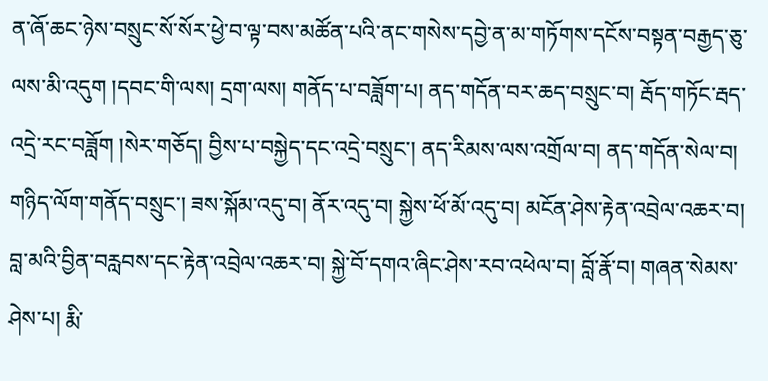ན་ཞོ་ཆང་ཉེས་བསྲུང་སོ་སོར་ཕྱེ་བ་ལྟ་བས་མཚོན་པའི་ནང་གསེས་དབྱེ་ན་མ་གཏོགས་དངོས་བསྟན་བརྒྱད་ཅུ་ལས་མི་འདུག །དབང་གི་ལས། དྲག་ལས། གནོད་པ་བཟློག་པ། ནད་གདོན་བར་ཆད་བསྲུང་བ། རྦོད་གཏོང་རྦད་འདྲེ་རང་བཟློག །སེར་གཅོད། བྱིས་པ་བསྐྱེད་དང་འདྲེ་བསྲུང་། ནད་རིམས་ལས་འགྲོལ་བ། ནད་གདོན་སེལ་བ། གཉིད་ལོག་གནོད་བསྲུང་། ཟས་སྐོམ་འདུ་བ། ནོར་འདུ་བ། སྐྱེས་ཕོ་མོ་འདུ་བ། མངོན་ཤེས་རྟེན་འབྲེལ་འཆར་བ། བླ་མའི་བྱིན་བརླབས་དང་རྟེན་འབྲེལ་འཆར་བ། སྐྱེ་བོ་དགའ་ཞིང་ཤེས་རབ་འཕེལ་བ། བློ་རྣོ་བ། གཞན་སེམས་ཤེས་པ། རྨི་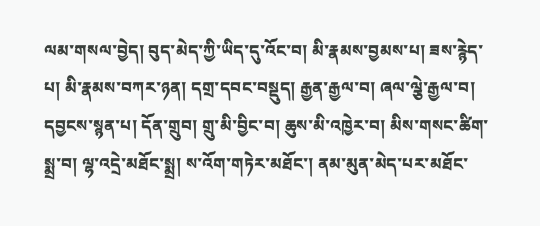ལམ་གསལ་བྱེད། བུད་མེད་ཀྱི་ཡིད་དུ་འོང་བ། མི་རྣམས་བྱམས་པ། ཟས་རྙེད་པ། མི་རྣམས་བཀར་ཉན། དགྲ་དབང་བསྡུད། རྒྱན་རྒྱལ་བ། ཞལ་ལྕེ་རྒྱལ་བ། དབྱངས་སྙན་པ། དོན་གྲུབ། གྲུ་མི་བྱིང་བ། ཆུས་མི་འཁྱེར་བ། མིས་གསང་ཚིག་སྨྲ་བ། ལྷ་འདྲེ་མཐོང་སྨྲ། ས་འོག་གཏེར་མཐོང་། ནམ་མུན་མེད་པར་མཐོང་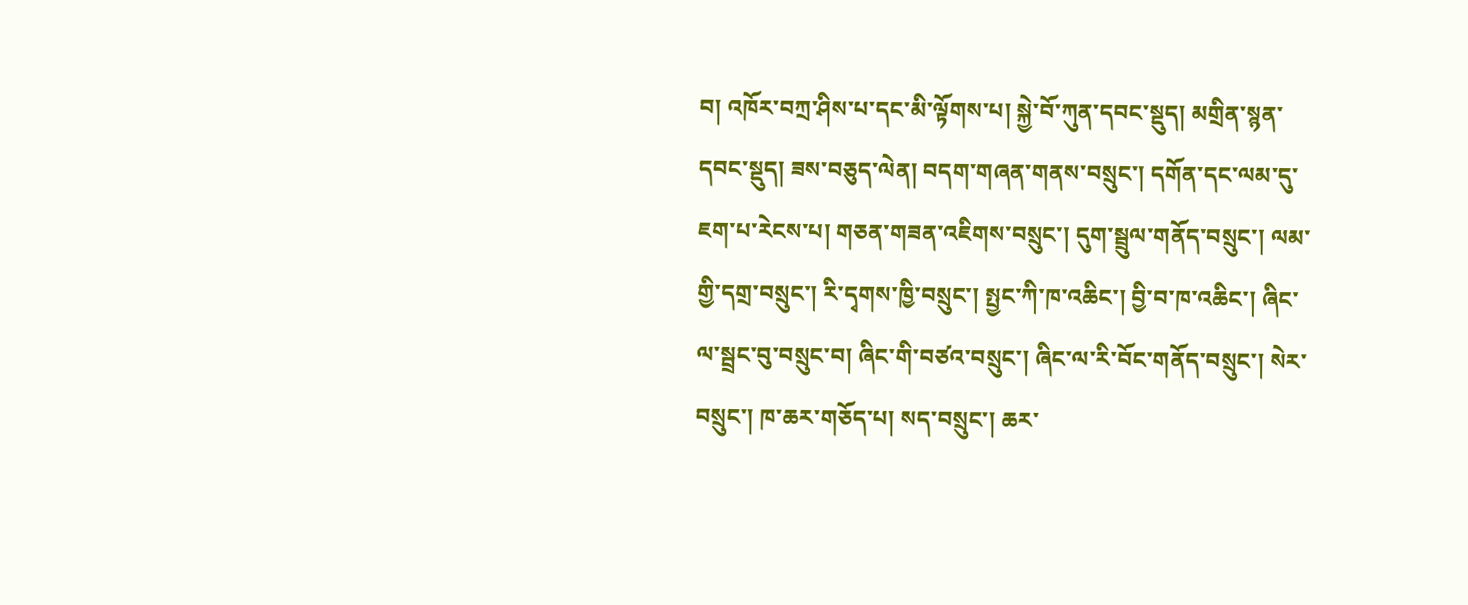བ། འཁོར་བཀྲ་ཤིས་པ་དང་མི་ལྟོགས་པ། སྐྱེ་བོ་ཀུན་དབང་སྡུད། མགྲིན་སྙན་དབང་སྡུད། ཟས་བཅུད་ལེན། བདག་གཞན་གནས་བསྲུང་། དགོན་དང་ལམ་དུ་ཇག་པ་རེངས་པ། གཅན་གཟན་འཇིགས་བསྲུང་། དུག་སྦྲུལ་གནོད་བསྲུང་། ལམ་གྱི་དགྲ་བསྲུང་། རི་དྭགས་ཁྱི་བསྲུང་། སྤྱང་ཀི་ཁ་འཆིང་། བྱི་བ་ཁ་འཆིང་། ཞིང་ལ་སྦྲང་བུ་བསྲུང་བ། ཞིང་གི་བཙའ་བསྲུང་། ཞིང་ལ་རི་བོང་གནོད་བསྲུང་། སེར་བསྲུང་། ཁ་ཆར་གཅོད་པ། སད་བསྲུང་། ཆར་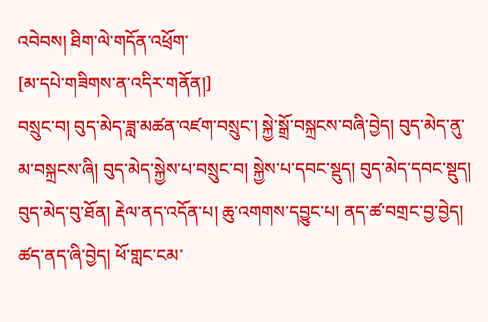འབེབས། ཐིག་ལེ་གདོན་འཕྲོག་
[མ་དཔེ་གཟིགས་ན་འདིར་གནོན།]
བསྲུང་བ། བུད་མེད་ཟླ་མཚན་འཛག་བསྲུང་། སྐྱེ་སྒྲོ་བསྐྲངས་བཞི་བྱེད། བུད་མེད་ནུ་མ་བསྐྲངས་ཞི། བུད་མེད་སྐྱེས་པ་བསྲུང་བ། སྐྱེས་པ་དབང་སྡུད། བུད་མེད་དབང་སྡུད། བུད་མེད་བུ་ཐོན། རྡེལ་ནད་འདོན་པ། ཆུ་འགགས་དབྱུང་པ། ནད་ཚ་བགྲང་བྱ་བྱེད། ཚད་ནད་ཞི་བྱེད། ཕོ་གླང་ངམ་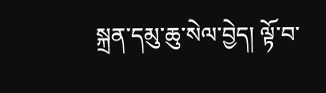སྐྲན་དམུ་ཆུ་སེལ་བྱེད། ལྟོ་བ་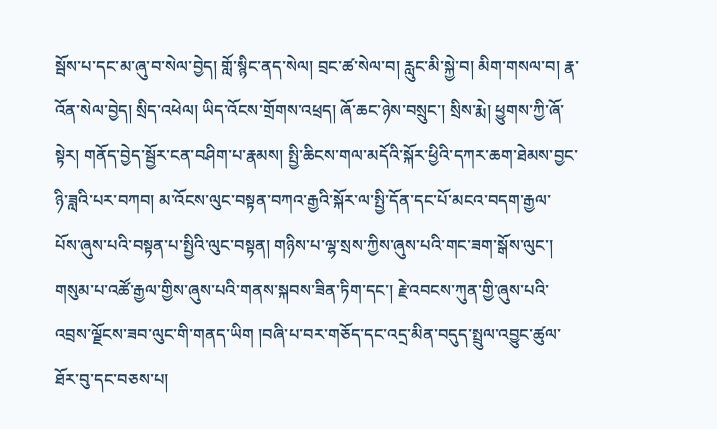སྦོས་པ་དང་མ་ཞུ་བ་སེལ་བྱེད། གློ་སྙིང་ནད་སེལ། བྲང་ཚ་སེལ་བ། རླུང་མི་སྐྱེ་བ། མིག་གསལ་བ། རྣ་འོན་སེལ་བྱེད། སྲིད་འཕེལ། ཡིད་འོངས་གྲོགས་འཕྲད། ཞོ་ཆང་ཉེས་བསྲུང་། སྲིས་རྨེ། ཕྱུགས་ཀྱི་ཞོ་སྟེར། གནོད་བྱེད་སྦྱོར་ངན་བཤིག་པ་རྣམས། སྤྱི་ཆིངས་གལ་མདོའི་སྐོར་ཕྱིའི་དཀར་ཆག་ཐེམས་བྱང་ཉི་ཟླའི་པར་བཀབ། མ་འོངས་ལུང་བསྟན་བཀའ་རྒྱའི་སྐོར་ལ་སྤྱི་དོན་དང་པོ་མངའ་བདག་རྒྱལ་པོས་ཞུས་པའི་བསྟན་པ་སྤྱིའི་ལུང་བསྟན། གཉིས་པ་ལྷ་སྲས་ཀྱིས་ཞུས་པའི་གང་ཟག་སྒོས་ལུང་། གསུམ་པ་འཚོ་རྒྱལ་གྱིས་ཞུས་པའི་གནས་སྐབས་ཟིན་ཏིག་དང་། རྗེ་འབངས་ཀུན་གྱི་ཞུས་པའི་འབྲས་ལྗོངས་ཟབ་ལུང་གི་གནད་ཡིག །བཞི་པ་བར་གཅོད་དང་འདྲ་མིན་བདུད་སྤྲུལ་འབྱུང་ཚུལ་ཐོར་བུ་དང་བཅས་པ།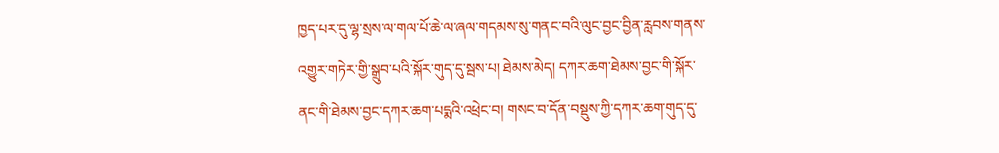ཁྱད་པར་དུ་ལྷ་སྲས་ལ་གལ་པོ་ཆེ་ལ་ཞལ་གདམས་སུ་གནང་བའི་ལུང་བྱང་བྱིན་རླབས་གནས་འགྱུར་གཏེར་གྱི་སྒྲུབ་པའི་སྐོར་གུད་དུ་སྦས་པ། ཐེམས་མེད། དཀར་ཆག་ཐེམས་བྱང་གི་སྐོར་ནང་གི་ཐེམས་བྱང་དཀར་ཆག་པདྨའི་འཕྲེང་བ། གསང་བ་དོན་བསྡུས་ཀྱི་དཀར་ཆག་གུད་དུ་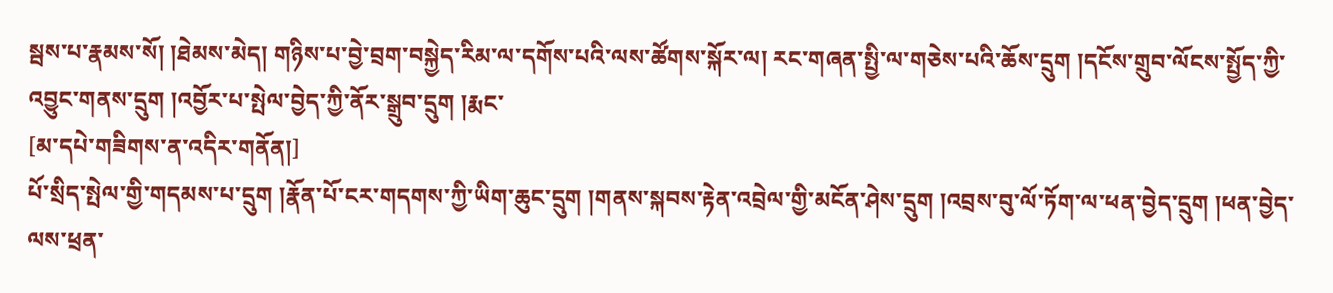སྦས་པ་རྣམས་སོ། །ཐེམས་མེད། གཉིས་པ་བྱེ་བྲག་བསྐྱེད་རིམ་ལ་དགོས་པའི་ལས་ཚོགས་སྐོར་ལ། རང་གཞན་སྤྱི་ལ་གཅེས་པའི་ཆོས་དྲུག །དངོས་གྲུབ་ལོངས་སྤྱོད་ཀྱི་འབྱུང་གནས་དྲུག །འབྱོར་པ་སྤེལ་བྱེད་ཀྱི་ནོར་སྒྲུབ་དྲུག །རྨང་
[མ་དཔེ་གཟིགས་ན་འདིར་གནོན།]
པོ་སྲིད་སྤེལ་གྱི་གདམས་པ་དྲུག །རྣོན་པོ་ངར་གདགས་ཀྱི་ཡིག་ཆུང་དྲུག །གནས་སྐབས་རྟེན་འབྲེལ་གྱི་མངོན་ཤེས་དྲུག །འབྲས་བུ་ལོ་ཏོག་ལ་ཕན་བྱེད་དྲུག །ཕན་བྱེད་ལས་ཕྲན་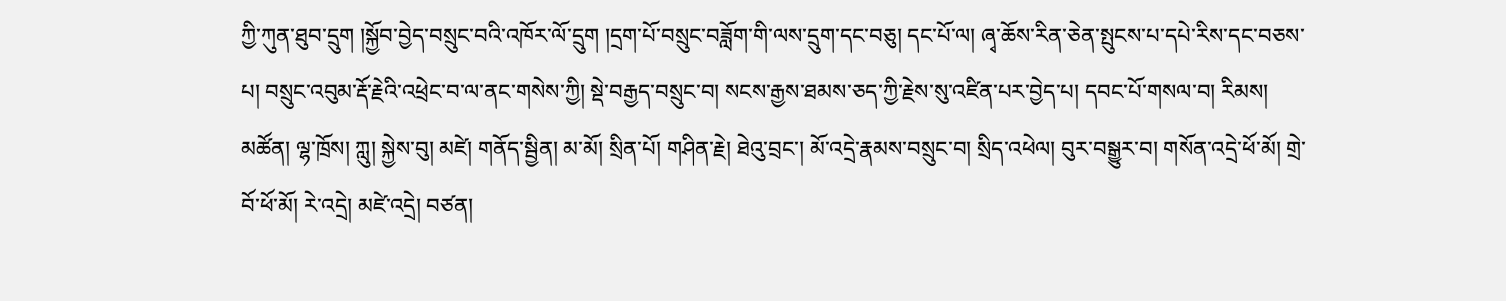ཀྱི་ཀུན་ཐུབ་དྲུག །སྐྱོབ་བྱེད་བསྲུང་བའི་འཁོར་ལོ་དྲུག །དྲག་པོ་བསྲུང་བཟློག་གི་ལས་དྲུག་དང་བཅུ། དང་པོ་ལ། ཞྭ་ཆོས་རིན་ཅེན་སྤུངས་པ་དཔེ་རིས་དང་བཅས་པ། བསྲུང་འབུམ་རྡོ་རྗེའི་འཕྲེང་བ་ལ་ནང་གསེས་ཀྱི། སྡེ་བརྒྱད་བསྲུང་བ། སངས་རྒྱས་ཐམས་ཅད་ཀྱི་རྗེས་སུ་འཛིན་པར་བྱེད་པ། དབང་པོ་གསལ་བ། རིམས། མཚོན། ལྷ་ཁྲོས། ཀླུ། སྐྱེས་བུ། མཛེ། གནོད་སྦྱིན། མ་མོ། སྲིན་པོ། གཤིན་རྗེ། ཐེའུ་བྲང་། མོ་འདྲེ་རྣམས་བསྲུང་བ། སྲིད་འཕེལ། བུར་བསྒྱུར་བ། གསོན་འདྲེ་ཕོ་མོ། གྲེ་བོ་ཕོ་མོ། རེ་འདྲེ། མཛེ་འདྲེ། བཙན།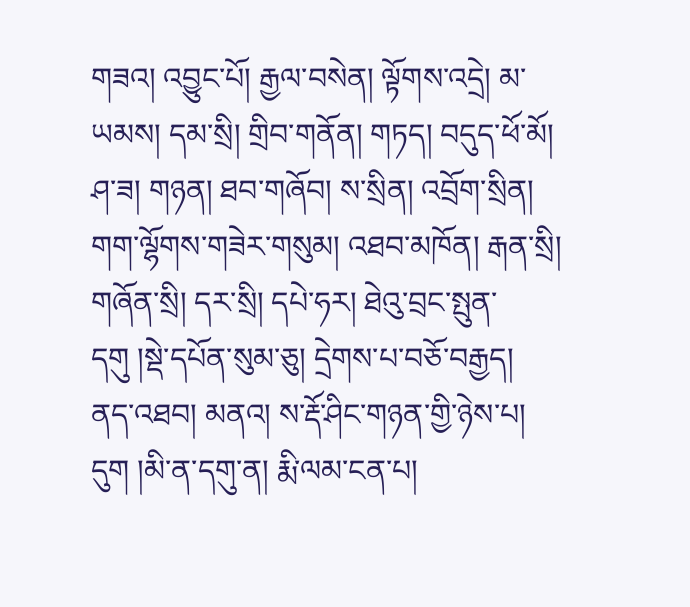གཟའ། འབྱུང་པོ། རྒྱལ་བསེན། ལྟོགས་འདྲེ། མ་ཡམས། དམ་སྲི། གྲིབ་གནོན། གཏད། བདུད་ཕོ་མོ། ཤ་ཟ། གཉན། ཐབ་གཞོབ། ས་སྲིན། འབྲོག་སྲིན། གག་ལྷོགས་གཟེར་གསུམ། འཐབ་མཁོན། རྒན་སྲི། གཞོན་སྲི། དར་སྲི། དཔེ་ཧར། ཐེའུ་བྲང་སྤུན་དགུ །སྡེ་དཔོན་སུམ་ཅུ། དྲེགས་པ་བཅོ་བརྒྱད། ནད་འཐབ། མནའ། ས་རྡོ་ཤིང་གཉན་གྱི་ཉེས་པ། དུག །མི་ན་དགུ་ན། རྨི་ལམ་ངན་པ།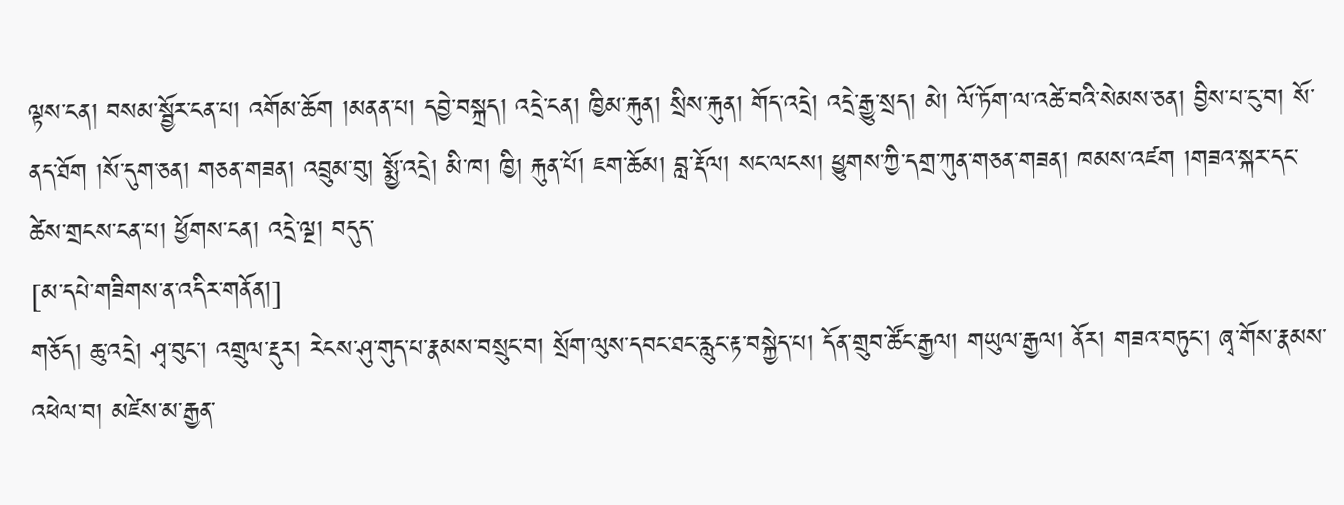ལྟས་ངན། བསམ་སྦྱོར་ངན་པ། འགོམ་ཆོག །མནན་པ། དབྱེ་བསྐྲད། འདྲེ་ངན། ཁྱིམ་རྐུན། སྲིས་རྐུན། གོད་འདྲེ། འདྲེ་རྒྱུ་སྲད། མེ། ལོ་ཏོག་ལ་འཚེ་བའི་སེམས་ཅན། བྱིས་པ་ངུ་བ། སོ་ནད་ཐོག །སོ་དུག་ཅན། གཅན་གཟན། འབྲུམ་བུ། སྨྱོ་འདྲེ། མི་ཁ། ཁྱི། རྐུན་པོ། ཇག་ཆོམ། བླ་རྡོལ། སང་ལངས། ཕྱུགས་ཀྱི་དགྲ་ཀུན་གཅན་གཟན། ཁམས་འཛག །གཟའ་སྐར་དང་ཚེས་གྲངས་ངན་པ། ཕྱོགས་ངན། འདྲེ་ལྔ། བདུད་
[མ་དཔེ་གཟིགས་ན་འདིར་གནོན།]
གཅོད། ཆུ་འདྲེ། ཤྭ་བུང་། འགྲུལ་རྡུར། རེངས་ཤུ་གུད་པ་རྣམས་བསྲུང་བ། སྲོག་ལུས་དབང་ཐང་རླུང་རྟ་བསྐྱེད་པ། དོན་གྲུབ་ཚོང་རྒྱལ། གཡུལ་རྒྱལ། ནོར། གཟའ་བཏུང་། ཞྭ་གོས་རྣམས་འཕེལ་བ། མཛེས་མ་རྒྱན་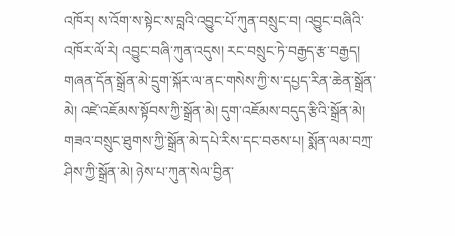འཁོར། ས་འོག་ས་སྟེང་ས་བླའི་འབྱུང་པོ་ཀུན་བསྲུང་བ། འབྱུང་བཞིའི་འཁོར་ལོ་རེ། འབྱུང་བཞི་ཀུན་འདུས། རང་བསྲུང་ཏེ་བརྒྱད་རྩ་བརྒྱད། གཞན་དོན་སྒྲོན་མེ་དྲུག་སྐོར་ལ་ནང་གསེས་ཀྱི་ས་དཔྱད་རིན་ཆེན་སྒྲོན་མེ། འཛེ་འཇོམས་སྟོབས་ཀྱི་སྒྲོན་མེ། དུག་འཇོམས་བདུད་རྩིའི་སྒྲོན་མེ། གཟའ་བསྲུང་ཐུགས་ཀྱི་སྒྲོན་མེ་དཔེ་རིས་དང་བཅས་པ། སྨོན་ལམ་བཀྲ་ཤིས་ཀྱི་སྒྲོན་མེ། ཉེས་པ་ཀུན་སེལ་བྱིན་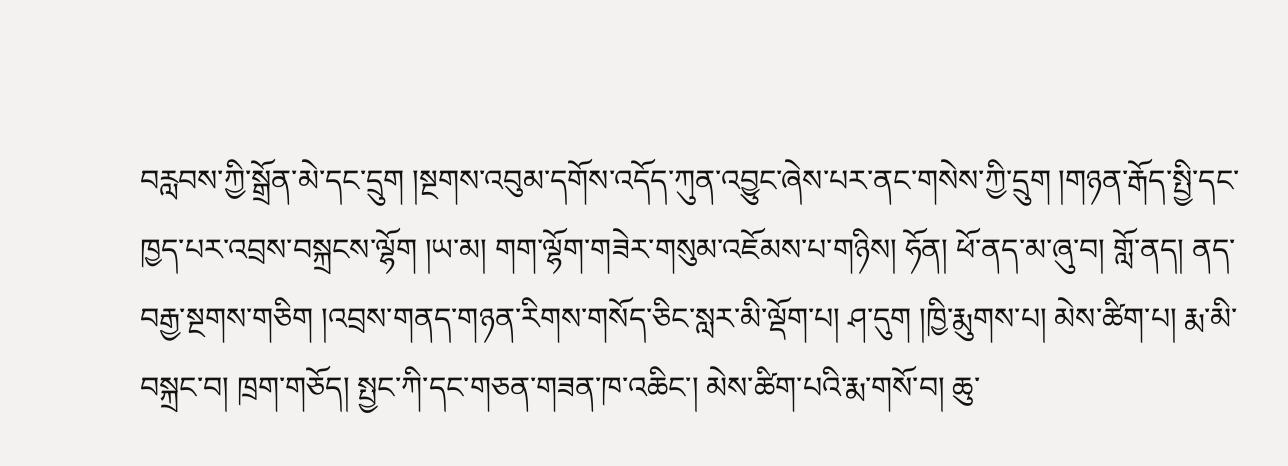བརླབས་ཀྱི་སྒྲོན་མེ་དང་དྲུག །སྔགས་འབུམ་དགོས་འདོད་ཀུན་འབྱུང་ཞེས་པར་ནང་གསེས་ཀྱི་དྲུག །གཉན་རྒོད་སྤྱི་དང་ཁྱད་པར་འབྲས་བསྐྲངས་ལྷོག །ཡ་མ། གག་ལྷོག་གཟེར་གསུམ་འཇོམས་པ་གཉིས། ཧོན། ཕོ་ནད་མ་ཞུ་བ། གློ་ནད། ནད་བརྒྱ་སྔགས་གཅིག །འབྲས་གནད་གཉན་རིགས་གསོད་ཅིང་སླར་མི་ལྡོག་པ། ཤ་དུག །ཁྱི་རྨུགས་པ། མེས་ཚིག་པ། རྨ་མི་བསྐྲང་བ། ཁྲག་གཅོད། སྤྱང་ཀི་དང་གཅན་གཟན་ཁ་འཆིང་། མེས་ཚིག་པའི་རྨ་གསོ་བ། ཆུ་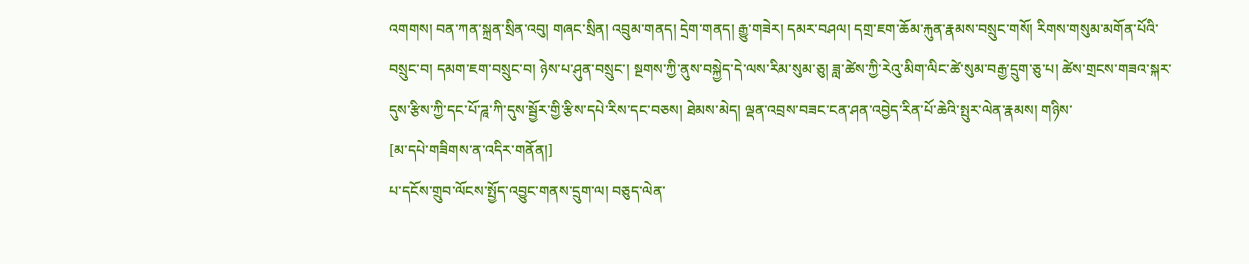འགགས། བན་ཀན་སྐྲན་སྲིན་འབུ། གཞང་སྲིན། འབྲུམ་གནད། དྲེག་གནད། རྒྱུ་གཟེར། དམར་བཤལ། དགྲ་ཇག་ཆོམ་རྐུན་རྣམས་བསྲུང་གསོ། རིགས་གསུམ་མགོན་པོའི་བསྲུང་བ། དམག་ཇག་བསྲུང་བ། ཉེས་པ་ཤུན་བསྲུང་། སྔགས་ཀྱི་ནུས་བསྐྱེད་དེ་ལས་རིམ་སུམ་ཅུ། ཟླ་ཚེས་ཀྱི་རེའུ་མིག་ལིང་ཚེ་སུམ་བརྒྱ་དྲུག་ཅུ་པ། ཚེས་གྲངས་གཟའ་སྐར་དུས་རྩིས་ཀྱི་དང་པོ་ཌཱ་ཀི་དུས་སྦྱོར་གྱི་རྩིས་དཔེ་རིས་དང་བཅས། ཐེམས་མེད། ལྡན་འབྲས་བཟང་ངན་ཤན་འབྱེད་རིན་པོ་ཆེའི་སྤུར་ལེན་རྣམས། གཉིས་
[མ་དཔེ་གཟིགས་ན་འདིར་གནོན།]
པ་དངོས་གྲུབ་ལོངས་སྤྱོད་འབྱུང་གནས་དྲུག་ལ། བཅུད་ལེན་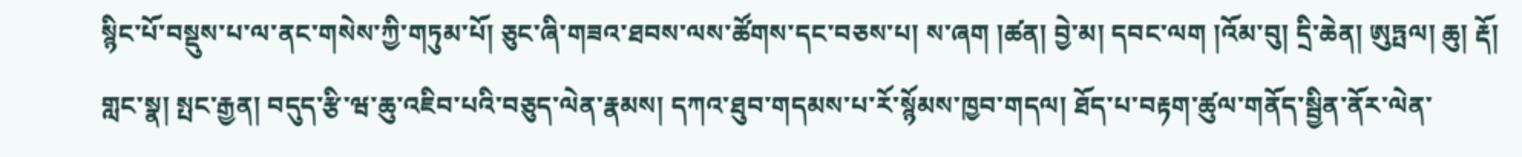སྙིང་པོ་བསྡུས་པ་ལ་ནང་གསེས་ཀྱི་གཏུམ་པོ། ཅུང་ཞི་གཟའ་ཐབས་ལས་ཚོགས་དང་བཅས་པ། ས་ཞག །ཚན། བྱེ་མ། དབང་ལག །འོམ་བུ། དྲི་ཆེན། ཨུཏྤལ། ཆུ། རྡོ། གླང་སྣ། སྤང་རྒྱན། བདུད་རྩི་ཝ་ཆུ་འཇིབ་པའི་བཅུད་ལེན་རྣམས། དཀའ་ཐུབ་གདམས་པ་རོ་སྙོམས་ཁྱབ་གདལ། ཐོད་པ་བརྟག་ཚུལ་གནོད་སྦྱིན་ནོར་ལེན་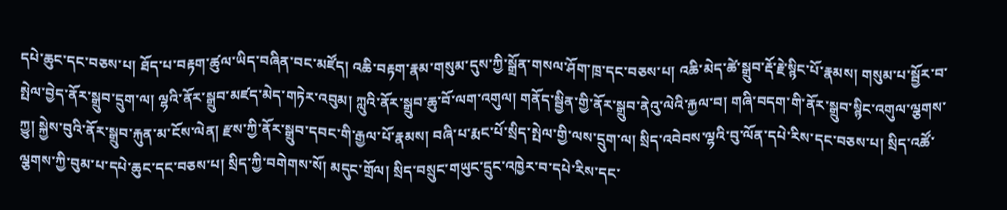དཔེ་ཆུང་དང་བཅས་པ། ཐོད་པ་བརྟག་ཚུལ་ཡིད་བཞིན་བང་མཛོད། འཆི་བརྟག་རྣམ་གསུམ་དུས་ཀྱི་སྒྲོན་གསལ་ཤོག་ཁྲ་དང་བཅས་པ། འཆི་མེད་ཚེ་སྒྲུབ་རྡོ་རྗེ་སྙིང་པོ་རྣམས། གསུམ་པ་སྦྱོར་བ་སྤེལ་བྱེད་ནོར་སྒྲུབ་དྲུག་ལ། ལྷའི་ནོར་སྒྲུབ་མཛད་མེད་གཏེར་འབུམ། ཀླུའི་ནོར་སྒྲུབ་ཆུ་བོ་ལག་འགུལ། གནོད་སྦྱིན་གྱི་ནོར་སྒྲུབ་ནེའུ་ལེའི་རྐྱལ་བ། གཞི་བདག་གི་ནོར་སྒྲུབ་སྙིང་འགུལ་ལྕགས་ཀྱུ། སྐྱེས་བུའི་ནོར་སྒྲུབ་རྐུན་མ་ངོས་ལེན། རྫས་ཀྱི་ནོར་སྒྲུབ་དབང་གི་རྒྱལ་པོ་རྣམས། བཞི་པ་རྨང་པོ་སྲིད་སྤེལ་གྱི་ལས་དྲུག་ལ། སྲིད་འབེབས་ལྷའི་བུ་ལོན་དཔེ་རིས་དང་བཅས་པ། སྲིད་འཚོ་ལྕགས་ཀྱི་བུམ་པ་དཔེ་ཆུང་དང་བཅས་པ། སྲིད་ཀྱི་བགེགས་སོ། མདུང་གྲོལ། སྲིད་བསྲུང་གཡུང་དྲུང་འཁྱེར་བ་དཔེ་རིས་དང་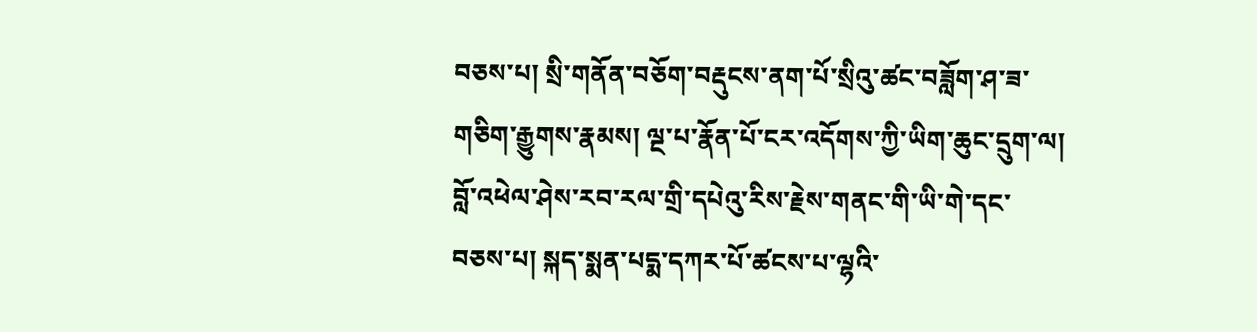བཅས་པ། སྲི་གནོན་བཅོག་བརྡུངས་ནག་པོ་སྲིའུ་ཚང་བཟློག་ཤ་ཟ་གཅིག་རྒྱུགས་རྣམས། ལྔ་པ་རྣོན་པོ་ངར་འདོགས་ཀྱི་ཡིག་ཆུང་དྲུག་ལ། བློ་འཕེལ་ཤེས་རབ་རལ་གྲི་དཔེའུ་རིས་རྗེས་གནང་གི་ཡི་གེ་དང་བཅས་པ། སྐད་སྨན་པདྨ་དཀར་པོ་ཚངས་པ་ལྷའི་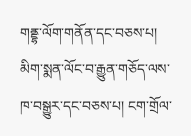གནྡྷ་ལོག་གནོན་དང་བཅས་པ། མིག་སྨན་ལོང་བ་རྒྱུན་གཅོད་ལས་ཁ་བསྒྱུར་དང་བཅས་པ། ངག་གྲོལ་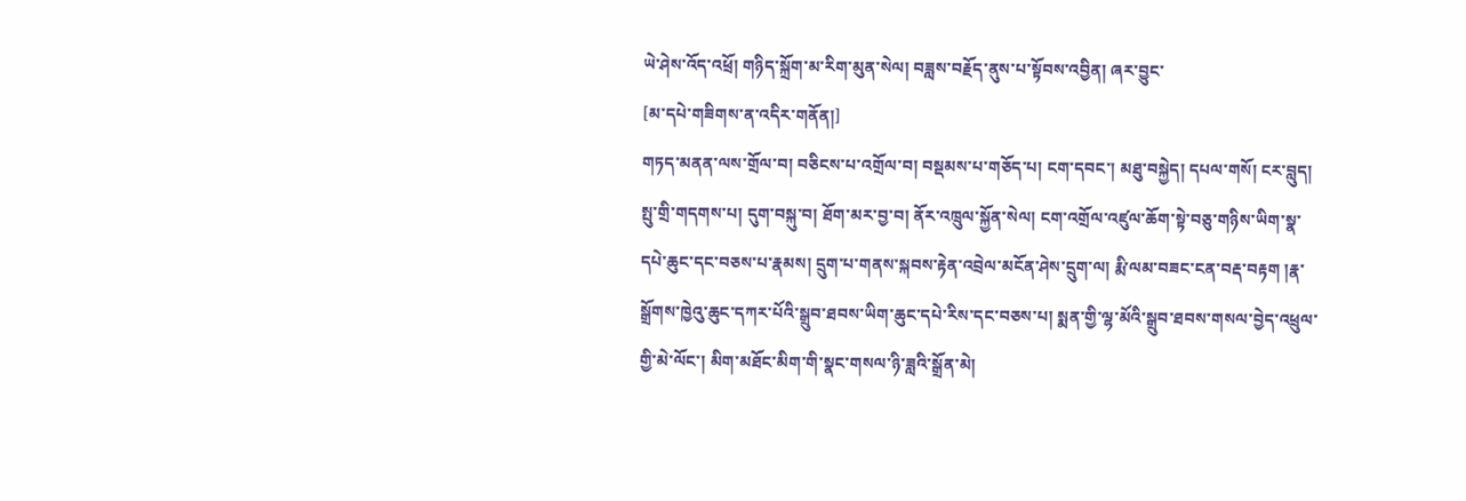ཡེ་ཤེས་འོད་འཕྲོ། གཉིད་སྐྲོག་མ་རིག་མུན་སེལ། བཟླས་བརྗོད་ནུས་པ་སྟོབས་འབྱིན། ཞར་བྱུང་
[མ་དཔེ་གཟིགས་ན་འདིར་གནོན།]
གཏད་མནན་ལས་གྲོལ་བ། བཅིངས་པ་འགྲོལ་བ། བསྡམས་པ་གཅོད་པ། ངག་དབང་། མཐུ་བསྐྱེད། དཔལ་གསོ། ངར་བླུད། སྤུ་གྲི་གདགས་པ། དུག་བསྐུ་བ། ཐོག་མར་བྱ་བ། ནོར་འཁྲུལ་སྐྱོན་སེལ། ངག་འགྲོལ་འཛུལ་ཆོག་སྟེ་བཅུ་གཉིས་ཡིག་སྣ་དཔེ་ཆུང་དང་བཅས་པ་རྣམས། དྲུག་པ་གནས་སྐབས་རྟེན་འབྲེལ་མངོན་ཤེས་དྲུག་ལ། རྨི་ལམ་བཟང་ངན་བརྡ་བརྟག །རྣ་སྒྲོགས་ཁྱེའུ་ཆུང་དཀར་པོའི་སྒྲུབ་ཐབས་ཡིག་ཆུང་དཔེ་རིས་དང་བཅས་པ། སྨན་གྱི་ལྷ་མོའི་སྒྲུབ་ཐབས་གསལ་བྱེད་འཕྲུལ་གྱི་མེ་ལོང་། མིག་མཐོང་མིག་གི་སྣང་གསལ་ཉི་ཟླའི་སྒྲོན་མེ།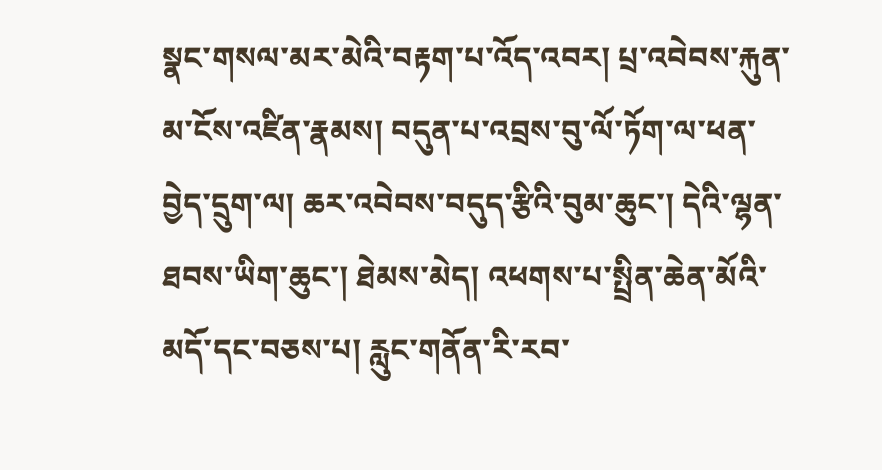སྣང་གསལ་མར་མེའི་བརྟག་པ་འོད་འབར། པྲ་འབེབས་རྐུན་མ་ངོས་འཛིན་རྣམས། བདུན་པ་འབྲས་བུ་ལོ་ཏོག་ལ་ཕན་བྱེད་དྲུག་ལ། ཆར་འབེབས་བདུད་རྩིའི་བུམ་ཆུང་། དེའི་ལྷན་ཐབས་ཡིག་ཆུང་། ཐེམས་མེད། འཕགས་པ་སྤྲིན་ཆེན་མོའི་མདོ་དང་བཅས་པ། རླུང་གནོན་རི་རབ་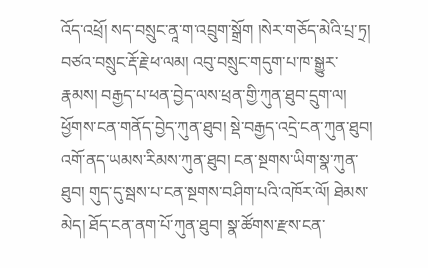འོད་འཕྲོ། སད་བསྲུང་ནཱ་ག་འབྲུག་སྒྲོག །སེར་གཅོད་མེའི་པྲ་ཏྲ། བཙའ་བསྲུང་རྡོ་རྗེ་ཕ་ལམ། འབུ་བསྲུང་གདུག་པ་ཁ་སྒྱུར་རྣམས། བརྒྱད་པ་ཕན་བྱེད་ལས་ཕྲན་གྱི་ཀུན་ཐུབ་དྲུག་ལ། ཕྱོགས་ངན་གནོད་བྱེད་ཀུན་ཐུབ། སྡེ་བརྒྱད་འདྲེ་ངན་ཀུན་ཐུབ། འགོ་ནད་ཡམས་རིམས་ཀུན་ཐུབ། ངན་སྔགས་ཡིག་སྣ་ཀུན་ཐུབ། གུད་དུ་སྦས་པ་ངན་སྔགས་བཤིག་པའི་འཁོར་ལོ། ཐེམས་མེད། ཐོད་ངན་ནག་པོ་ཀུན་ཐུབ། སྣ་ཚོགས་རྫས་ངན་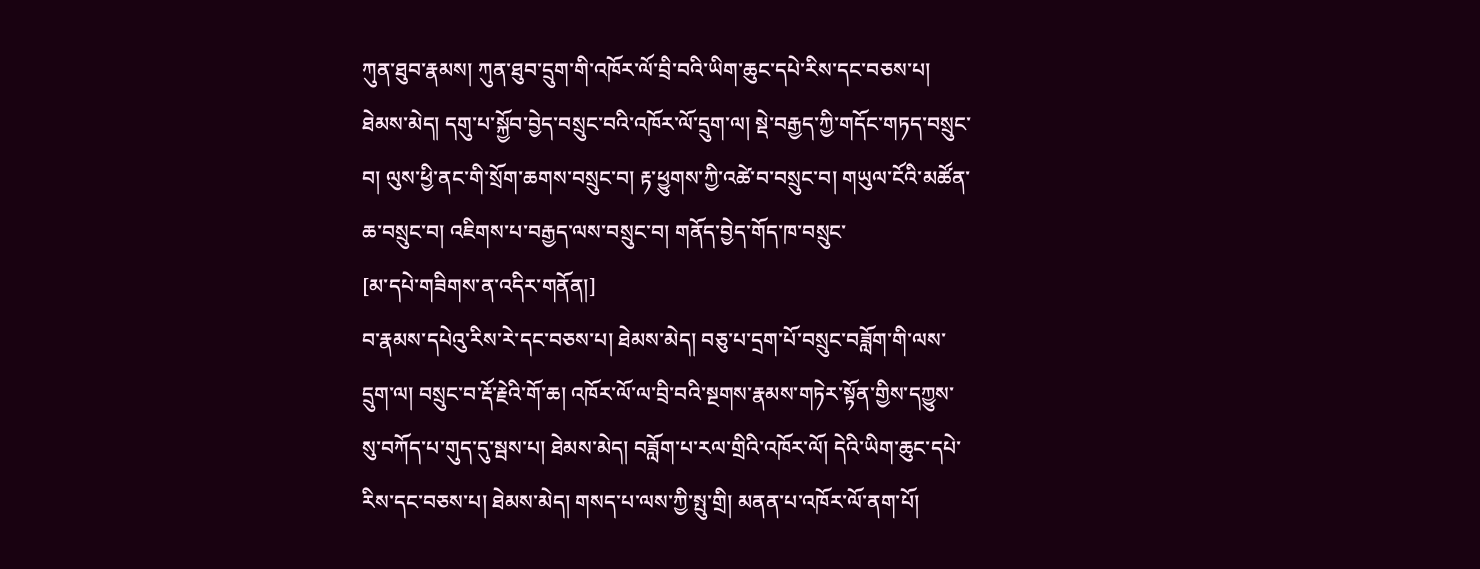ཀུན་ཐུབ་རྣམས། ཀུན་ཐུབ་དྲུག་གི་འཁོར་ལོ་བྲི་བའི་ཡིག་ཆུང་དཔེ་རིས་དང་བཅས་པ། ཐེམས་མེད། དགུ་པ་སྐྱོབ་བྱེད་བསྲུང་བའི་འཁོར་ལོ་དྲུག་ལ། སྡེ་བརྒྱད་ཀྱི་གདོང་གཏད་བསྲུང་བ། ལུས་ཕྱི་ནང་གི་སྲོག་ཆགས་བསྲུང་བ། རྟ་ཕྱུགས་ཀྱི་འཚེ་བ་བསྲུང་བ། གཡུལ་ངོའི་མཚོན་ཆ་བསྲུང་བ། འཇིགས་པ་བརྒྱད་ལས་བསྲུང་བ། གནོད་བྱེད་གོད་ཁ་བསྲུང་
[མ་དཔེ་གཟིགས་ན་འདིར་གནོན།]
བ་རྣམས་དཔེའུ་རིས་རེ་དང་བཅས་པ། ཐེམས་མེད། བཅུ་པ་དྲག་པོ་བསྲུང་བཟློག་གི་ལས་དྲུག་ལ། བསྲུང་བ་རྡོ་རྗེའི་གོ་ཆ། འཁོར་ལོ་ལ་བྲི་བའི་སྔགས་རྣམས་གཏེར་སྟོན་གྱིས་དཀྱུས་སུ་བཀོད་པ་གུད་དུ་སྦས་པ། ཐེམས་མེད། བཟློག་པ་རལ་གྲིའི་འཁོར་ལོ། དེའི་ཡིག་ཆུང་དཔེ་རིས་དང་བཅས་པ། ཐེམས་མེད། གསད་པ་ལས་ཀྱི་སྤུ་གྲི། མནན་པ་འཁོར་ལོ་ནག་པོ།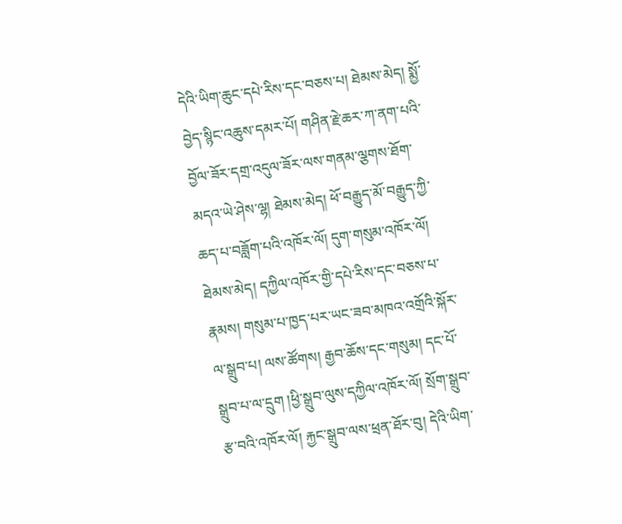དེའི་ཡིག་ཆུང་དཔེ་རིས་དང་བཅས་པ། ཐེམས་མེད། སྨྱོ་བྱེད་སྙིང་འཆུས་དམར་པོ། གཤིན་རྗེ་ཆར་ཀ་ནག་པའི་བྱོལ་ཟོར་དགྲ་འདུལ་ཟོར་ལས་གནམ་ལྕགས་ཐོག་མདའ་ཡེ་ཤེས་ལྷ། ཐེམས་མེད། ཕོ་བརྒྱུད་མོ་བརྒྱུད་ཀྱི་ཆད་པ་བཟློག་པའི་འཁོར་ལོ། དུག་གསུམ་འཁོར་ལོ། ཐེམས་མེད། དཀྱིལ་འཁོར་གྱི་དཔེ་རིས་དང་བཅས་པ་རྣམས། གསུམ་པ་ཁྱད་པར་ཡང་ཟབ་མཁའ་འགྲོའི་སྐོར་ལ་སྒྲུབ་པ། ལས་ཚོགས། རྒྱབ་ཆོས་དང་གསུམ། དང་པོ་སྒྲུབ་པ་ལ་དྲུག །ཕྱི་སྒྲུབ་ལུས་དཀྱིལ་འཁོར་ལོ། སྲོག་སྒྲུབ་རྩ་བའི་འཁོར་ལོ། རྐྱང་སྒྲུབ་ལས་ཕྲན་ཐོར་བུ། དེའི་ཡིག་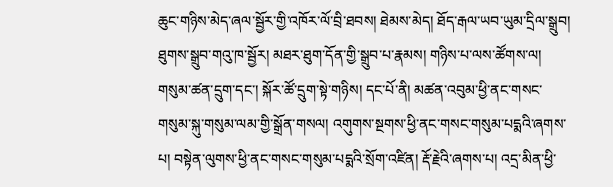ཆུང་གཉིས་མེད་ཞལ་སྦྱོར་གྱི་འཁོར་ལོ་བྲི་ཐབས། ཐེམས་མེད། ཐོད་རྒལ་ཡབ་ཡུམ་དྲིལ་སྒྲུབ། ཐུགས་སྒྲུབ་གའུ་ཁ་སྦྱོར། མཐར་ཐུག་དོན་གྱི་སྒྲུབ་པ་རྣམས། གཉིས་པ་ལས་ཚོགས་ལ། གསུམ་ཚན་དྲུག་དང་། སྐོར་ཚོ་དྲུག་སྟེ་གཉིས། དང་པོ་ནི། མཚན་འབུམ་ཕྱི་ནང་གསང་གསུམ་སྐུ་གསུམ་ལམ་གྱི་སྒྲོན་གསལ། འགུགས་སྔགས་ཕྱི་ནང་གསང་གསུམ་པདྨའི་ཞགས་པ། བསྟེན་ལུགས་ཕྱི་ནང་གསང་གསུམ་པདྨའི་སྲོག་འཛིན། རྡོ་རྗེའི་ཞགས་པ། འདྲ་མིན་ཕྱི་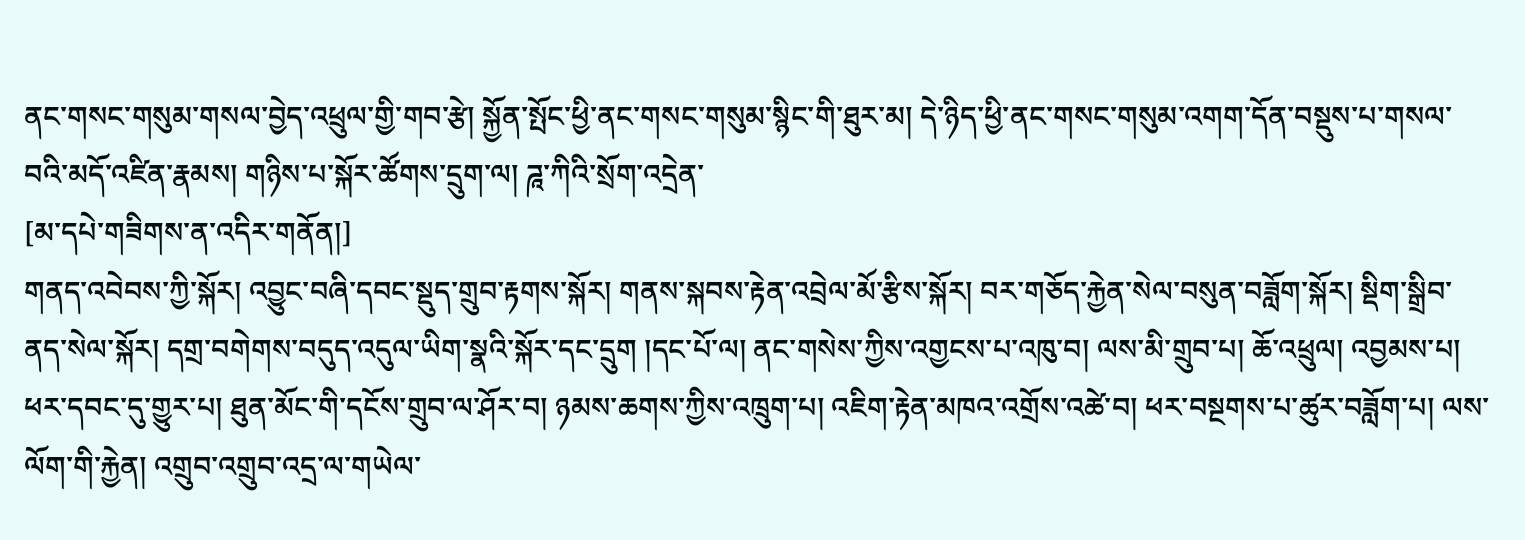ནང་གསང་གསུམ་གསལ་བྱེད་འཕྲུལ་གྱི་གབ་རྩེ། སྐྱོན་སྤོང་ཕྱི་ནང་གསང་གསུམ་སྙིང་གི་ཐུར་མ། དེ་ཉིད་ཕྱི་ནང་གསང་གསུམ་འགག་དོན་བསྡུས་པ་གསལ་བའི་མདོ་འཛིན་རྣམས། གཉིས་པ་སྐོར་ཚོགས་དྲུག་ལ། ཌཱ་ཀིའི་སྲོག་འདྲེན་
[མ་དཔེ་གཟིགས་ན་འདིར་གནོན།]
གནད་འབེབས་ཀྱི་སྐོར། འབྱུང་བཞི་དབང་སྡུད་གྲུབ་རྟགས་སྐོར། གནས་སྐབས་རྟེན་འབྲེལ་མོ་རྩིས་སྐོར། བར་གཅོད་རྐྱེན་སེལ་བསུན་བཟློག་སྐོར། སྡིག་སྒྲིབ་ནད་སེལ་སྐོར། དགྲ་བགེགས་བདུད་འདུལ་ཡིག་སྣའི་སྐོར་དང་དྲུག །དང་པོ་ལ། ནང་གསེས་ཀྱིས་འགྱངས་པ་འཁུ་བ། ལས་མི་གྲུབ་པ། ཆོ་འཕྲུལ། འབྱམས་པ། ཕར་དབང་དུ་གྱུར་པ། ཐུན་མོང་གི་དངོས་གྲུབ་ལ་ཤོར་བ། ཉམས་ཆགས་ཀྱིས་འཁྲུག་པ། འཇིག་རྟེན་མཁའ་འགྲོས་འཚེ་བ། ཕར་བསྔགས་པ་ཚུར་བཟློག་པ། ལས་ལོག་གི་རྐྱེན། འགྲུབ་འགྲུབ་འདྲ་ལ་གཡེལ་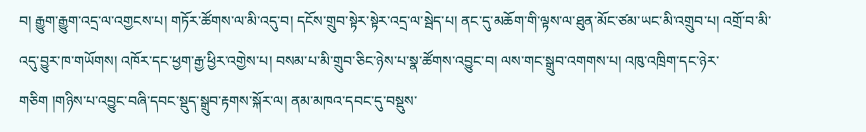བ། རྒྱུག་རྒྱུག་འདྲ་ལ་འགྱངས་པ། གཏོར་ཚོགས་ལ་མི་འདུ་བ། དངོས་གྲུབ་སྟེར་སྟེར་འདྲ་ལ་སྦེད་པ། ནང་དུ་མཆོག་གི་ལྟས་ལ་ཐུན་མོང་ཙམ་ཡང་མི་འགྲུབ་པ། འགྲོ་བ་མི་འདུ་བྱུར་ཁ་གཡོགས། འཁོར་དང་ཕྱག་རྒྱ་ཕྱིར་འགྱེས་པ། བསམ་པ་མི་གྲུབ་ཅིང་ཉེས་པ་སྣ་ཚོགས་འབྱུང་བ། ལས་གང་སྒྲུབ་འགགས་པ། འཁུ་འཁྲིག་དང་ཉེར་གཅིག །གཉིས་པ་འབྱུང་བཞི་དབང་སྡུད་སྒྲུབ་རྟགས་སྐོར་ལ། ནམ་མཁའ་དབང་དུ་བསྡུས་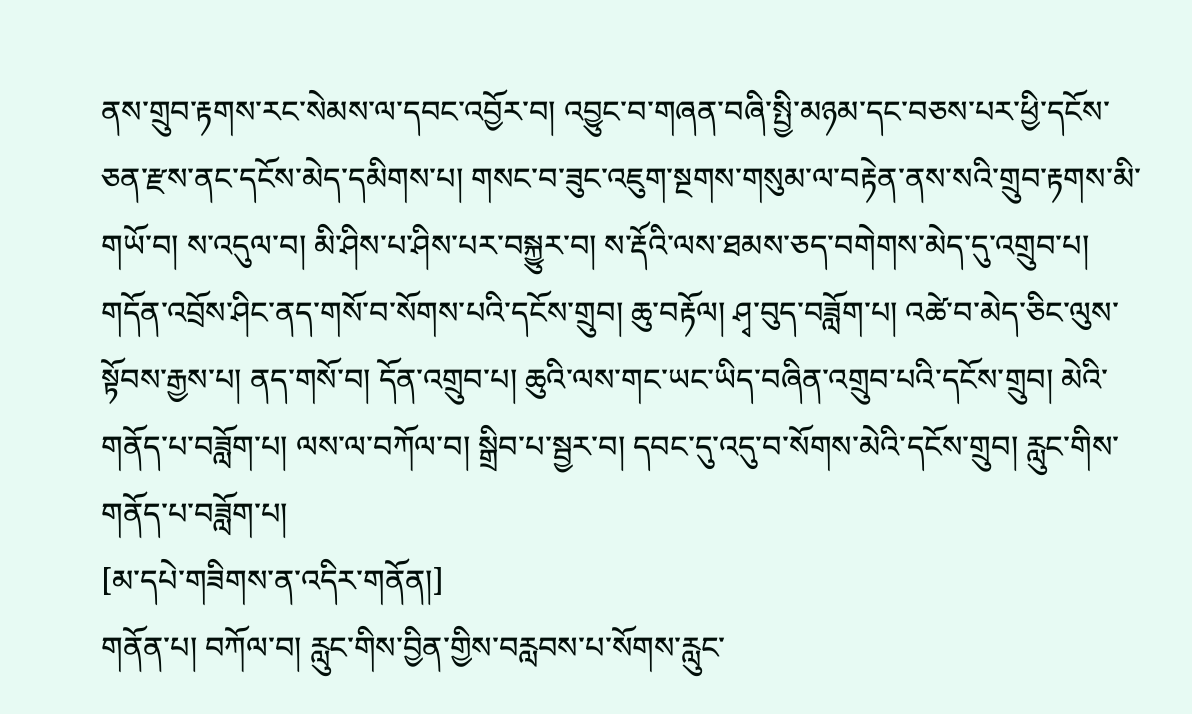ནས་གྲུབ་རྟགས་རང་སེམས་ལ་དབང་འབྱོར་བ། འབྱུང་བ་གཞན་བཞི་སྤྱི་མཉམ་དང་བཅས་པར་ཕྱི་དངོས་ཅན་རྫས་ནང་དངོས་མེད་དམིགས་པ། གསང་བ་ཟུང་འཇུག་སྔགས་གསུམ་ལ་བརྟེན་ནས་སའི་གྲུབ་རྟགས་མི་གཡོ་བ། ས་འདུལ་བ། མི་ཤིས་པ་ཤིས་པར་བསྐྱུར་བ། ས་རྡོའི་ལས་ཐམས་ཅད་བགེགས་མེད་དུ་འགྲུབ་པ། གདོན་འབྲོས་ཤིང་ནད་གསོ་བ་སོགས་པའི་དངོས་གྲུབ། ཆུ་བརྟོལ། ཤྭ་བུད་བཟློག་པ། འཚེ་བ་མེད་ཅིང་ལུས་སྟོབས་རྒྱས་པ། ནད་གསོ་བ། དོན་འགྲུབ་པ། ཆུའི་ལས་གང་ཡང་ཡིད་བཞིན་འགྲུབ་པའི་དངོས་གྲུབ། མེའི་གནོད་པ་བཟློག་པ། ལས་ལ་བཀོལ་བ། སྒྲིབ་པ་སྦྱར་བ། དབང་དུ་འདུ་བ་སོགས་མེའི་དངོས་གྲུབ། རླུང་གིས་གནོད་པ་བཟློག་པ།
[མ་དཔེ་གཟིགས་ན་འདིར་གནོན།]
གནོན་པ། བཀོལ་བ། རླུང་གིས་བྱིན་གྱིས་བརླབས་པ་སོགས་རླུང་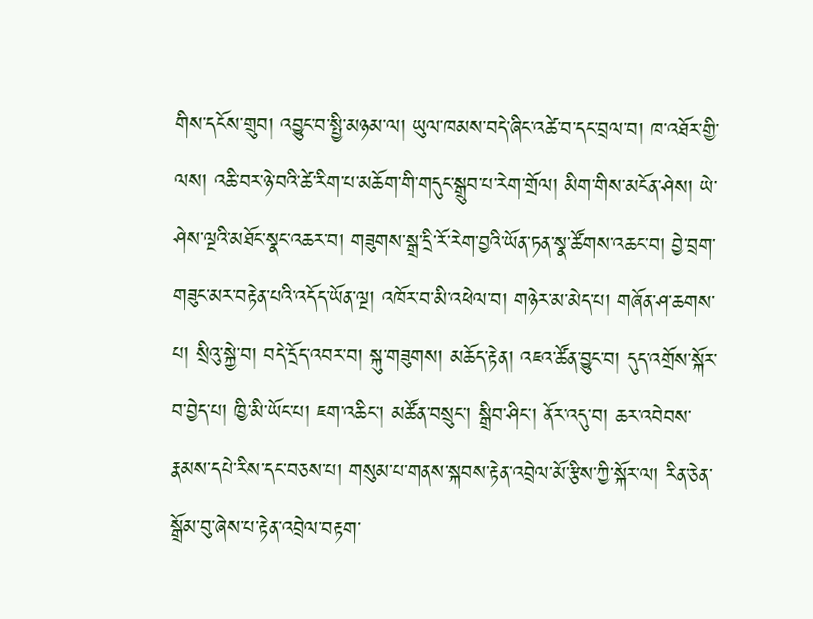གིས་དངོས་གྲུབ། འབྱུང་བ་སྤྱི་མཉམ་ལ། ཡུལ་ཁམས་བདེ་ཞིང་འཚེ་བ་དང་བྲལ་བ། ཁ་འཐོར་གྱི་ལས། འཆི་བར་ཉེ་བའི་ཚེ་རིག་པ་མཆོག་གི་གདུང་སྒྲུབ་པ་རེག་གྲོལ། མིག་གིས་མངོན་ཤེས། ཡེ་ཤེས་ལྔའི་མཐོང་སྣང་འཆར་བ། གཟུགས་སྒྲ་དྲི་རོ་རེག་བྱའི་ཡོན་ཏན་སྣ་ཚོགས་འཆང་བ། བྱེ་བྲག་གཟུང་མར་བརྟེན་པའི་འདོད་ཡོན་ལྔ། འཁོར་བ་མི་འཕེལ་བ། གཉེར་མ་མེད་པ། གཞོན་ཤ་ཆགས་པ། སྲིའུ་སྐྱེ་བ། བདེ་དྲོད་འབར་བ། སྐུ་གཟུགས། མཆོད་རྟེན། འཇའ་ཚོན་བྱུང་བ། དུད་འགྲོས་སྐོར་བ་བྱེད་པ། ཁྱི་མི་ཡོང་པ། ཇག་འཆིང་། མཚོན་བསྲུང་། སྒྲིབ་ཤིང་། ནོར་འདུ་བ། ཆར་འབེབས་རྣམས་དཔེ་རིས་དང་བཅས་པ། གསུམ་པ་གནས་སྐབས་རྟེན་འབྲེལ་མོ་རྩིས་ཀྱི་སྐོར་ལ། རིན་ཅེན་སྒྲོམ་བུ་ཞེས་པ་རྟེན་འབྲེལ་བརྟག་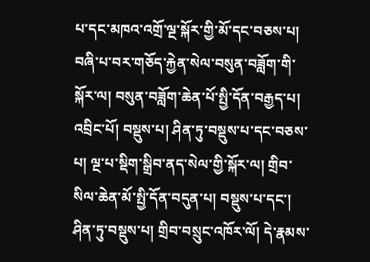པ་དང་མཁའ་འགྲོ་ལྔ་སྐོར་གྱི་མོ་དང་བཅས་པ། བཞི་པ་བར་གཅོད་རྐྱེན་སེལ་བསུན་བཟློག་གི་སྐོར་ལ། བསུན་བཟློག་ཆེན་པོ་སྤྱི་དོན་བརྒྱད་པ། འབྲིང་པོ། བསྡུས་པ། ཤིན་ཏུ་བསྡུས་པ་དང་བཅས་པ། ལྔ་པ་སྡིག་སྒྲིབ་ནད་སེལ་གྱི་སྐོར་ལ། གྲིབ་སིལ་ཆེན་མོ་སྤྱི་དོན་བདུན་པ། བསྡུས་པ་དང་། ཤིན་ཏུ་བསྡུས་པ། གྲིབ་བསྲུང་འཁོར་ལོ། དེ་རྣམས་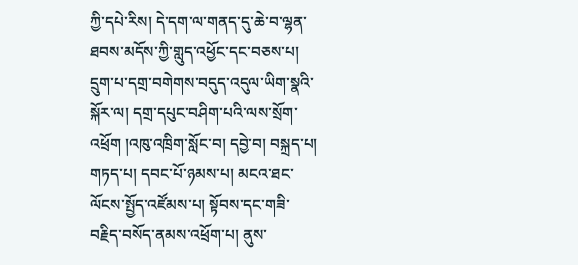ཀྱི་དཔེ་རིས། དེ་དག་ལ་གནད་དུ་ཆེ་བ་ལྷན་ཐབས་མདོས་ཀྱི་གླུད་འཕྱོང་དང་བཅས་པ། དྲུག་པ་དགྲ་བགེགས་བདུད་འདུལ་ཡིག་སྣའི་སྐོར་ལ། དགྲ་དཔུང་བཤིག་པའི་ལས་སྲོག་འཕྲོག །འཁུ་འཁྲིག་སློང་བ། དབྱེ་བ། བསྐྲད་པ། གཏད་པ། དབང་པོ་ཉམས་པ། མངའ་ཐང་ལོངས་སྤྱོད་འཛོམས་པ། སྟོབས་དང་གཟི་བརྗིད་བསོད་ནམས་འཕྲོག་པ། ནུས་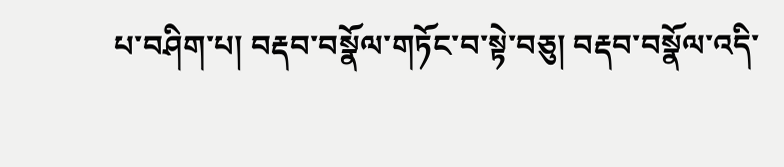པ་བཤིག་པ། བརྡབ་བསྣོལ་གཏོང་བ་སྟེ་བཅུ། བརྡབ་བསྣོལ་འདི་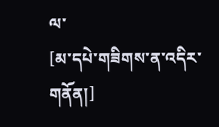ལ་
[མ་དཔེ་གཟིགས་ན་འདིར་གནོན།]